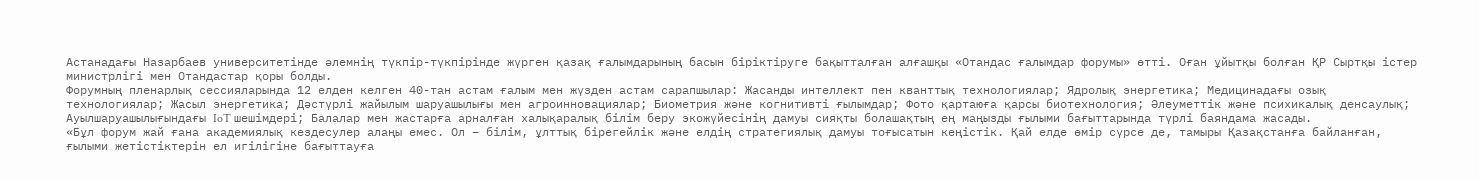Астанадағы Назарбаев университетінде әлемнің түкпір-түкпірінде жүрген қазақ ғалымдарының басын біріктіруге бақытталған алғашқы «Отандас ғалымдар форумы» өтті. Оған ұйытқы болған ҚР Сыртқы істер министрлігі мен Отандастар қоры болды.
Форумның пленарлық сессияларында 12 елден келген 40-тан астам ғалым мен жүзден астам сарапшылар: Жасанды интеллект пен кванттық технологиялар; Ядролық энергетика; Медицинадағы озық технологиялар; Жасыл энергетика; Дәстүрлі жайылым шаруашылығы мен агроинновациялар; Биометрия және когнитивті ғылымдар; Фото қартаюға қарсы биотехнология; Әлеуметтік және психикалық денсаулық; Ауылшаруашылығындағы IoT шешімдері; Балалар мен жастарға арналған халықаралық білім беру экожүйесінің дамуы сияқты болашақтың ең маңызды ғылыми бағыттарында түрлі баяндама жасады.
«Бұл форум жай ғана академиялық кездесулер алаңы емес. Ол – білім, ұлттық бірегейлік және елдің стратегиялық дамуы тоғысатын кеңістік. Қай елде өмір сүрсе де, тамыры Қазақстанға байланған, ғылыми жетістіктерін ел игілігіне бағыттауға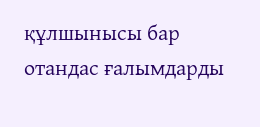құлшынысы бар отандас ғалымдарды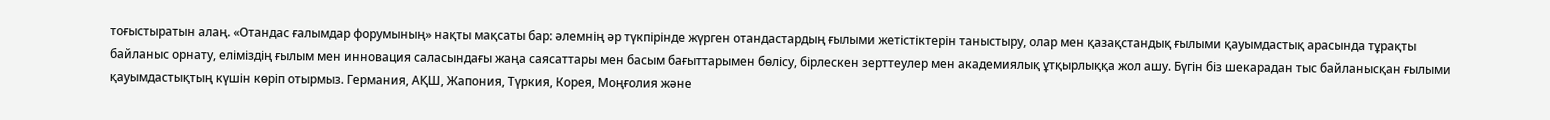тоғыстыратын алаң. «Отандас ғалымдар форумының» нақты мақсаты бар: әлемнің әр түкпірінде жүрген отандастардың ғылыми жетістіктерін таныстыру, олар мен қазақстандық ғылыми қауымдастық арасында тұрақты байланыс орнату, еліміздің ғылым мен инновация саласындағы жаңа саясаттары мен басым бағыттарымен бөлісу, бірлескен зерттеулер мен академиялық ұтқырлыққа жол ашу. Бүгін біз шекарадан тыс байланысқан ғылыми қауымдастықтың күшін көріп отырмыз. Германия, АҚШ, Жапония, Түркия, Корея, Моңғолия және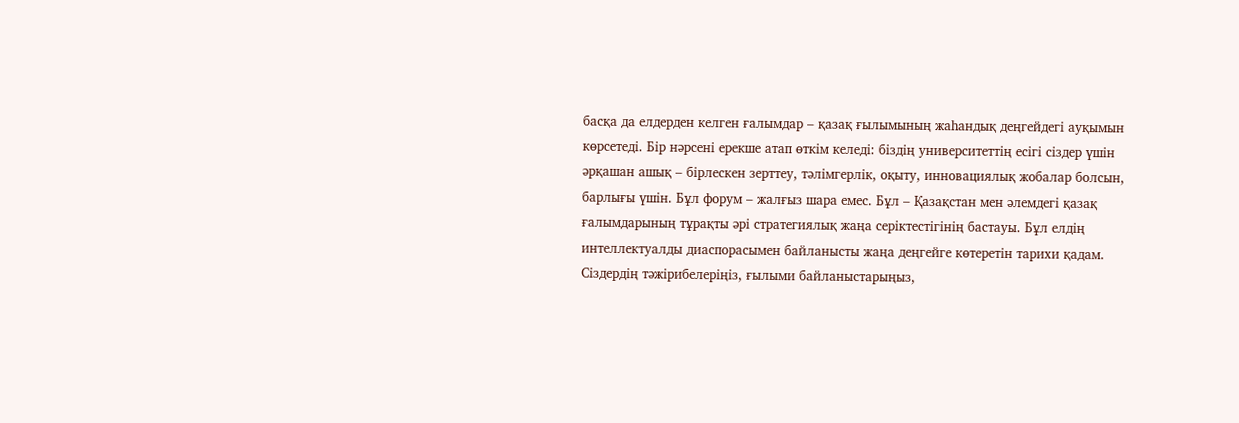басқа да елдерден келген ғалымдар – қазақ ғылымының жаһандық деңгейдегі ауқымын көрсетеді. Бір нәрсені ерекше атап өткім келеді: біздің университеттің есігі сіздер үшін әрқашан ашық – бірлескен зерттеу, тәлімгерлік, оқыту, инновациялық жобалар болсын, барлығы үшін. Бұл форум – жалғыз шара емес. Бұл – Қазақстан мен әлемдегі қазақ ғалымдарының тұрақты әрі стратегиялық жаңа серіктестігінің бастауы. Бұл елдің интеллектуалды диаспорасымен байланысты жаңа деңгейге көтеретін тарихи қадам. Сіздердің тәжірибелеріңіз, ғылыми байланыстарыңыз,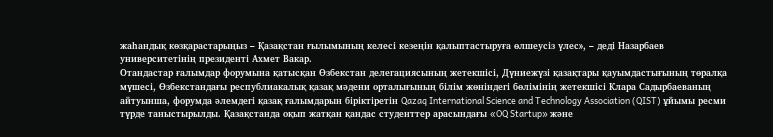жаһандық көзқарастарыңыз – Қазақстан ғылымының келесі кезеңін қалыптастыруға өлшеусіз үлес», – деді Назарбаев университетінің президенті Ахмет Вакар.
Отандастар ғалымдар форумына қатысқан Өзбекстан делегациясының жетекшісі, Дүниежүзі қазақтары қауымдастығының төралқа мүшесі, Өзбекстандағы республиакалық қазақ мәдени орталығының білім жөніндегі бөлімінің жетекшісі Клара Садырбаеваның айтуынша, форумда әлемдегі қазақ ғалымдарын біріктіретін Qazaq International Science and Technology Association (QIST) ұйымы ресми түрде таныстырылды. Қазақстанда оқып жатқан қандас студенттер арасындағы «OQ Startup» және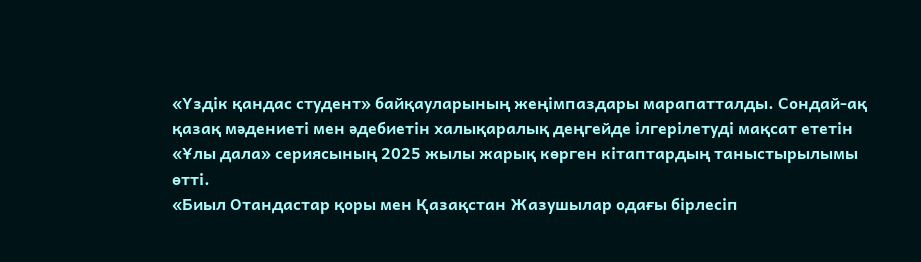«Үздік қандас студент» байқауларының жеңімпаздары марапатталды. Сондай-ақ қазақ мәдениеті мен әдебиетін халықаралық деңгейде ілгерілетуді мақсат ететін «Ұлы дала» сериясының 2025 жылы жарық көрген кітаптардың таныстырылымы өтті.
«Биыл Отандастар қоры мен Қазақстан Жазушылар одағы бірлесіп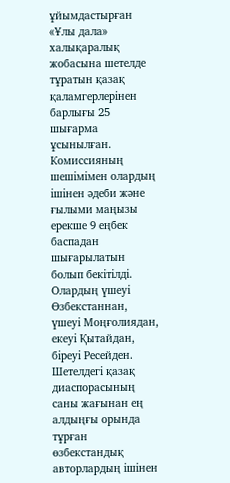ұйымдастырған «Ұлы дала» халықаралық жобасына шетелде тұратын қазақ қаламгерлерінен барлығы 25 шығарма ұсынылған. Комиссияның шешімімен олардың ішінен әдеби және ғылыми маңызы ерекше 9 еңбек баспадан шығарылатын болып бекітілді. Олардың үшеуі Өзбекстаннан, үшеуі Моңғолиядан, екеуі Қытайдан, біреуі Ресейден. Шетелдегі қазақ диаспорасының саны жағынан ең алдыңғы орында тұрған өзбекстандық авторлардың ішінен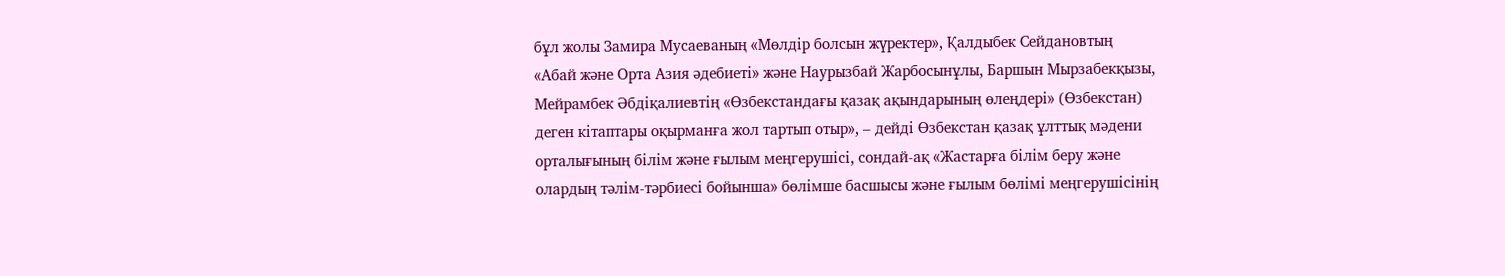бұл жолы Замира Мусаеваның «Мөлдір болсын жүректер», Қалдыбек Сейдановтың «Абай және Орта Азия әдебиеті» және Наурызбай Жарбосынұлы, Баршын Мырзабекқызы, Мейрамбек Әбдіқалиевтің «Өзбекстандағы қазақ ақындарының өлеңдері» (Өзбекстан) деген кітаптары оқырманға жол тартып отыр», – дейді Өзбекстан қазақ ұлттық мәдени орталығының білім және ғылым меңгерушісі, сондай-ақ «Жастарға білім беру және олардың тәлім-тәрбиесі бойынша» бөлімше басшысы және ғылым бөлімі меңгерушісінің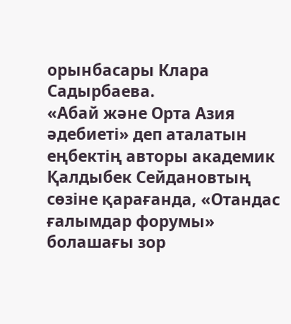орынбасары Клара Садырбаева.
«Абай және Орта Азия әдебиеті» деп аталатын еңбектің авторы академик Қалдыбек Сейдановтың сөзіне қарағанда, «Отандас ғалымдар форумы» болашағы зор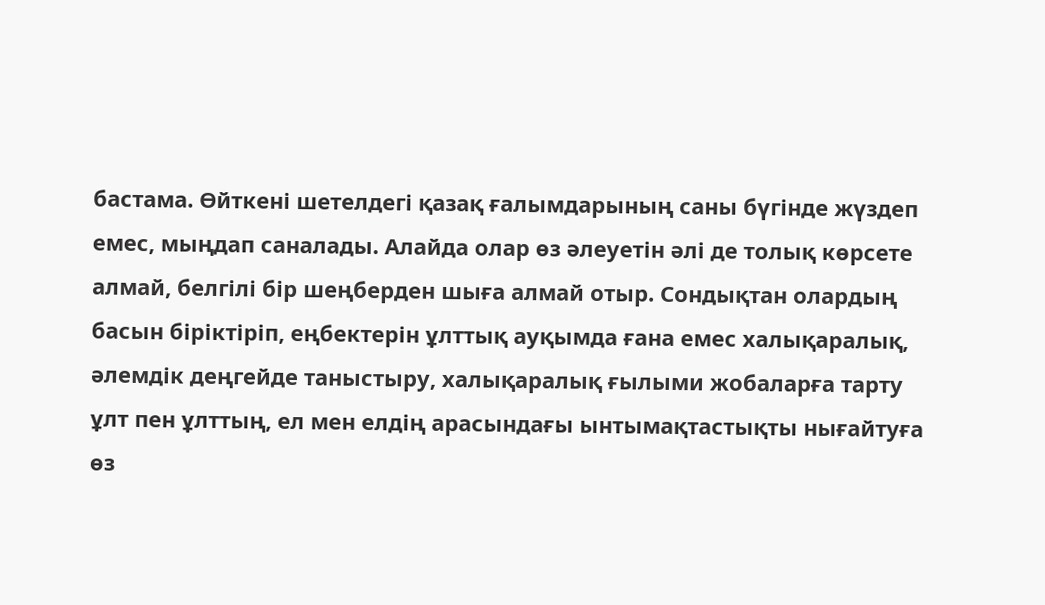бастама. Өйткені шетелдегі қазақ ғалымдарының саны бүгінде жүздеп емес, мыңдап саналады. Алайда олар өз әлеуетін әлі де толық көрсете алмай, белгілі бір шеңберден шыға алмай отыр. Сондықтан олардың басын біріктіріп, еңбектерін ұлттық ауқымда ғана емес халықаралық, әлемдік деңгейде таныстыру, халықаралық ғылыми жобаларға тарту ұлт пен ұлттың, ел мен елдің арасындағы ынтымақтастықты нығайтуға өз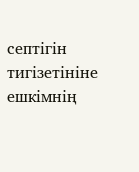септігін тигізетініне ешкімнің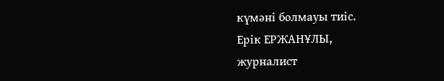күмәні болмауы тиіс.
Ерік ЕРЖАНҰЛЫ,
журналист